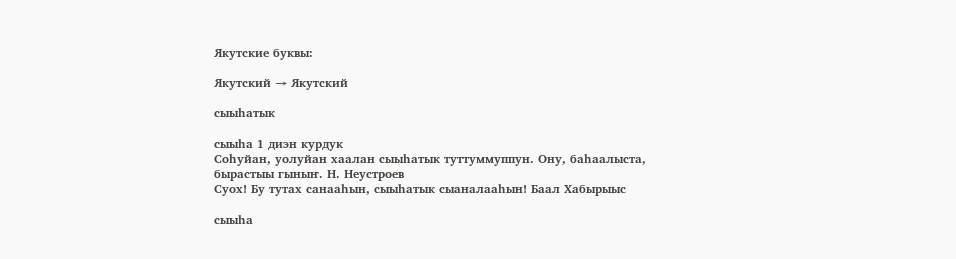Якутские буквы:

Якутский → Якутский

сыыһатык

сыыһа 1 диэн курдук
Соһуйан, уолуйан хаалан сыыһатык туттуммуппун. Ону, баһаалыста, бырастыы гыныҥ. Н. Неустроев
Суох! Бу тутах санааһын, сыыһатык сыаналааһын! Баал Хабырыыс

сыыһа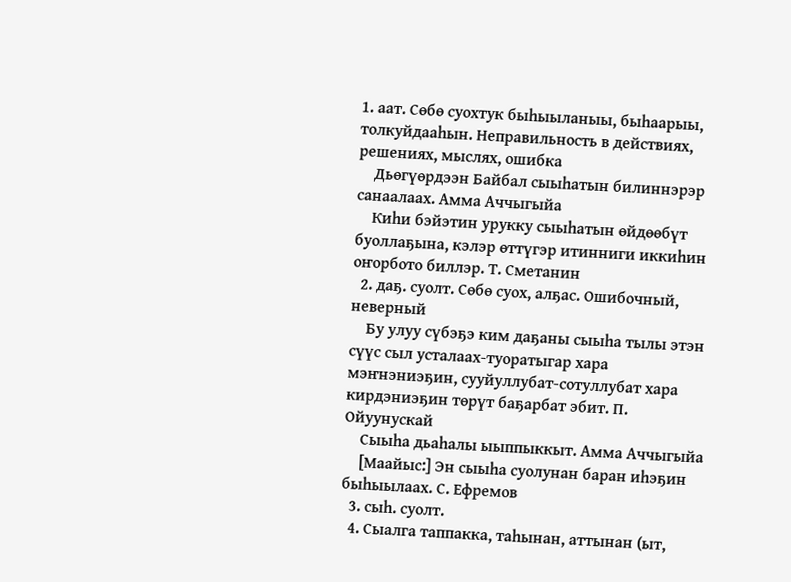1. аат. Сөбө суохтук быһыыланыы, быһаарыы, толкуйдааһын. Неправильность в действиях, решениях, мыслях, ошибка
    Дьөгүөрдээн Байбал сыыһатын билиннэрэр санаалаах. Амма Аччыгыйа
    Киһи бэйэтин урукку сыыһатын өйдөөбүт буоллаҕына, кэлэр өттүгэр итинниги иккиһин оҥорбото биллэр. Т. Сметанин
  2. даҕ. суолт. Сөбө суох, алҕас. Ошибочный, неверный
    Бу улуу сүбэҕэ ким даҕаны сыыһа тылы этэн сүүс сыл усталаах-туоратыгар хара мэҥнэниэҕин, сууйуллубат-сотуллубат хара кирдэниэҕин төрүт баҕарбат эбит. П. Ойуунускай
    Сыыһа дьаһалы ыыппыккыт. Амма Аччыгыйа
    [Маайыс:] Эн сыыһа суолунан баран иһэҕин быһыылаах. С. Ефремов
  3. сыһ. суолт.
  4. Сыалга таппакка, таһынан, аттынан (ыт,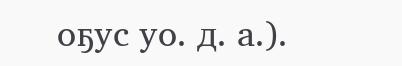оҕус уо. д. а.).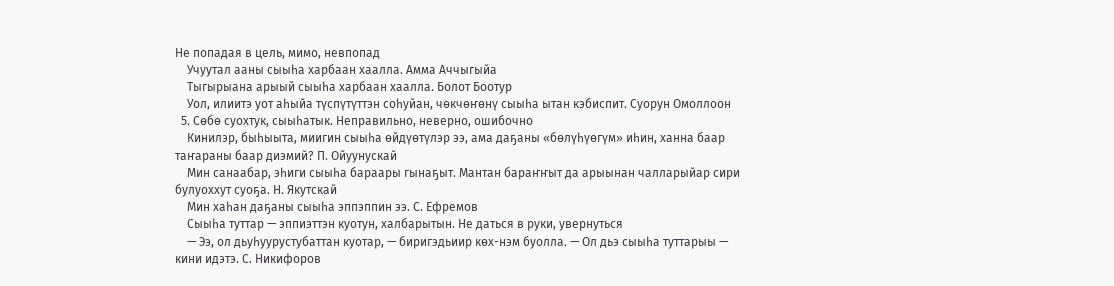Не попадая в цель, мимо, невпопад
    Учуутал ааны сыыһа харбаан хаалла. Амма Аччыгыйа
    Тыгырыана арыый сыыһа харбаан хаалла. Болот Боотур
    Уол, илиитэ уот аһыйа түспүтүттэн соһуйан, чөкчөҥөнү сыыһа ытан кэбиспит. Суорун Омоллоон
  5. Сөбө суохтук, сыыһатык. Неправильно, неверно, ошибочно
    Кинилэр, быһыыта, миигин сыыһа өйдүөтүлэр ээ, ама даҕаны «бөлүһүөгүм» иһин, ханна баар таҥараны баар диэмий? П. Ойуунускай
    Мин санаабар, эһиги сыыһа бараары гынаҕыт. Мантан бараҥҥыт да арыынан чалларыйар сири булуоххут суоҕа. Н. Якутскай
    Мин хаһан даҕаны сыыһа эппэппин ээ. С. Ефремов
    Сыыһа туттар — эппиэттэн куотун, халбарытын. Не даться в руки, увернуться
    — Ээ, ол дьуһуурустубаттан куотар, — биригэдьиир көх-нэм буолла. — Ол дьэ сыыһа туттарыы — кини идэтэ. С. Никифоров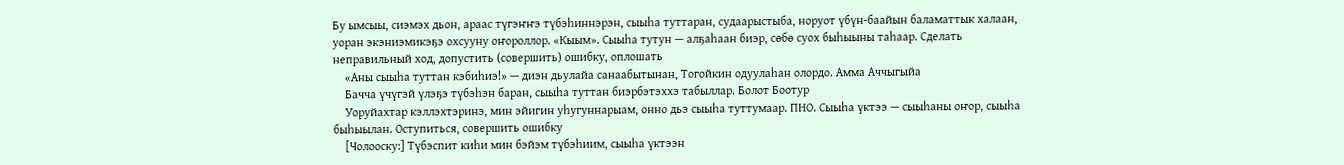Бу ымсыы, сиэмэх дьон, араас түгэҥҥэ түбэһиннэрэн, сыыһа туттаран, судаарыстыба, норуот үбүн-баайын баламаттык халаан, уоран экэниэмикэҕэ охсууну оҥороллор. «Кыым». Сыыһа тутун — алҕаһаан биэр, сөбө суох быһыыны таһаар. Сделать неправильный ход, допустить (совершить) ошибку, оплошать
    «Аны сыыһа туттан кэбиһиэ!» — диэн дьулайа санаабытынан, Тогойкин одуулаһан олордо. Амма Аччыгыйа
    Бачча үчүгэй үлэҕэ түбэһэн баран, сыыһа туттан биэрбэтэххэ табыллар. Болот Боотур
    Уоруйахтар кэллэхтэринэ, мин эйигин уһугуннарыам, онно дьэ сыыһа туттумаар. ПНО. Сыыһа үктээ — сыыһаны оҥор, сыыһа быһыылан. Оступиться, совершить ошибку
    [Чолооску:] Түбэспит киһи мин бэйэм түбэһиим, сыыһа үктээн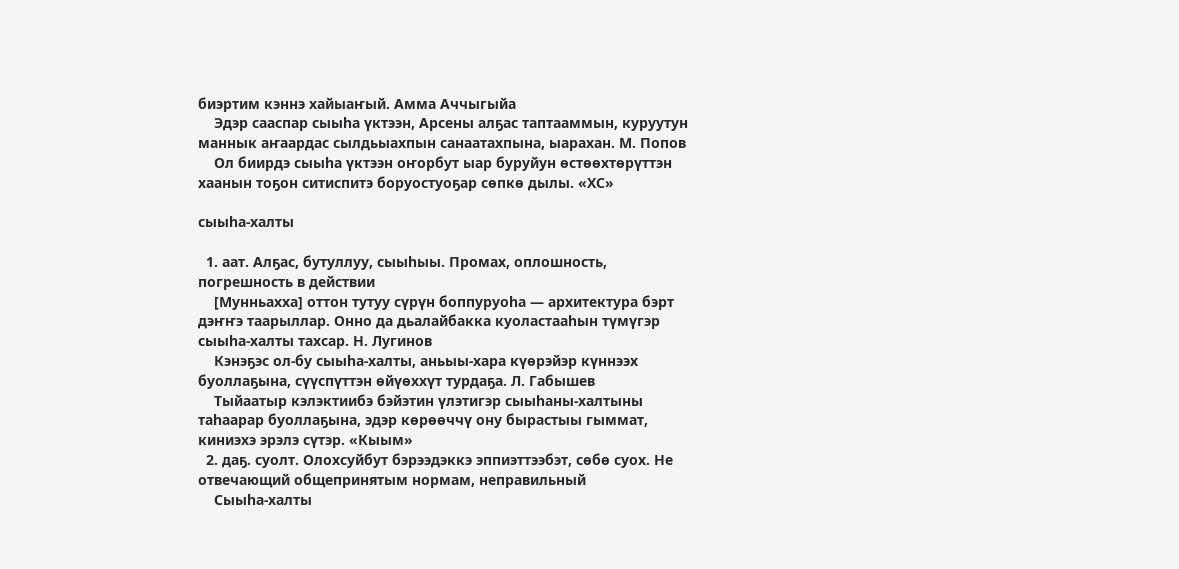биэртим кэннэ хайыаҥый. Амма Аччыгыйа
    Эдэр сааспар сыыһа үктээн, Арсены алҕас таптааммын, куруутун маннык аҥаардас сылдьыахпын санаатахпына, ыарахан. М. Попов
    Ол биирдэ сыыһа үктээн оҥорбут ыар буруйун өстөөхтөрүттэн хаанын тоҕон ситиспитэ боруостуоҕар сөпкө дылы. «ХС»

сыыһа-халты

  1. аат. Алҕас, бутуллуу, сыыһыы. Промах, оплошность, погрешность в действии
    [Мунньахха] оттон тутуу сүрүн боппуруоһа — архитектура бэрт дэҥҥэ таарыллар. Онно да дьалайбакка куоластааһын түмүгэр сыыһа-халты тахсар. Н. Лугинов
    Кэнэҕэс ол-бу сыыһа-халты, аньыы-хара күөрэйэр күннээх буоллаҕына, сүүспүттэн өйүөххүт турдаҕа. Л. Габышев
    Тыйаатыр кэлэктиибэ бэйэтин үлэтигэр сыыһаны-халтыны таһаарар буоллаҕына, эдэр көрөөччү ону бырастыы гыммат, киниэхэ эрэлэ сүтэр. «Кыым»
  2. даҕ. суолт. Олохсуйбут бэрээдэккэ эппиэттээбэт, сөбө суох. Не отвечающий общепринятым нормам, неправильный
    Сыыһа-халты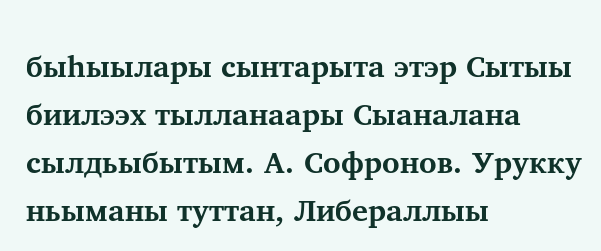быһыылары сынтарыта этэр Сытыы биилээх тылланаары Сыаналана сылдьыбытым. А. Софронов. Урукку ньыманы туттан, Либераллыы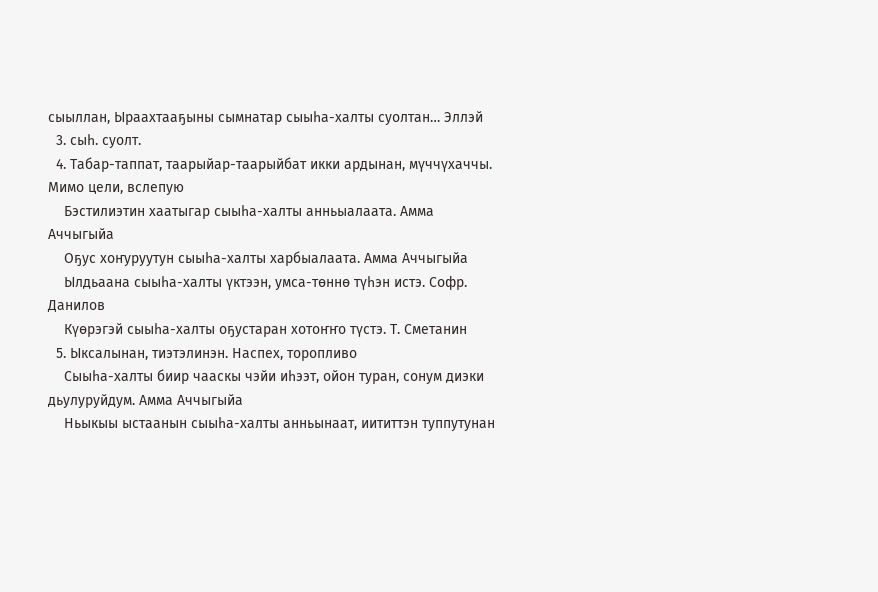сыыллан, Ыраахтааҕыны сымнатар сыыһа-халты суолтан… Эллэй
  3. сыһ. суолт.
  4. Табар-таппат, таарыйар-таарыйбат икки ардынан, мүччүхаччы. Мимо цели, вслепую
    Бэстилиэтин хаатыгар сыыһа-халты анньыалаата. Амма Аччыгыйа
    Оҕус хоҥуруутун сыыһа-халты харбыалаата. Амма Аччыгыйа
    Ылдьаана сыыһа-халты үктээн, умса-төннө түһэн истэ. Софр. Данилов
    Күөрэгэй сыыһа-халты оҕустаран хотоҥҥо түстэ. Т. Сметанин
  5. Ыксалынан, тиэтэлинэн. Наспех, торопливо
    Сыыһа-халты биир чааскы чэйи иһээт, ойон туран, сонум диэки дьулуруйдум. Амма Аччыгыйа
    Ньыкыы ыстаанын сыыһа-халты анньынаат, иититтэн туппутунан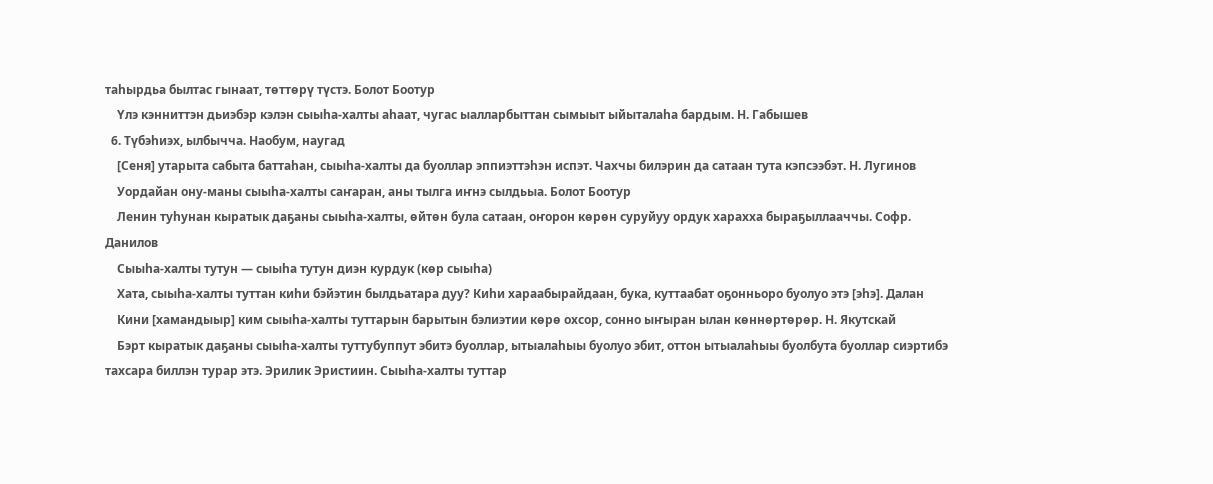таһырдьа былтас гынаат, төттөрү түстэ. Болот Боотур
    Үлэ кэнниттэн дьиэбэр кэлэн сыыһа-халты аһаат, чугас ыалларбыттан сымыыт ыйыталаһа бардым. Н. Габышев
  6. Түбэһиэх, ылбычча. Наобум, наугад
    [Сеня] утарыта сабыта баттаһан, сыыһа-халты да буоллар эппиэттэһэн испэт. Чахчы билэрин да сатаан тута кэпсээбэт. Н. Лугинов
    Уордайан ону-маны сыыһа-халты саҥаран, аны тылга иҥнэ сылдьыа. Болот Боотур
    Ленин туһунан кыратык даҕаны сыыһа-халты, өйтөн була сатаан, оҥорон көрөн суруйуу ордук харахха быраҕыллааччы. Софр. Данилов
    Сыыһа-халты тутун — сыыһа тутун диэн курдук (көр сыыһа)
    Хата, сыыһа-халты туттан киһи бэйэтин былдьатара дуу? Киһи хараабырайдаан, бука, куттаабат оҕонньоро буолуо этэ [эһэ]. Далан
    Кини [хамандыыр] ким сыыһа-халты туттарын барытын бэлиэтии көрө охсор, сонно ыҥыран ылан көннөртөрөр. Н. Якутскай
    Бэрт кыратык даҕаны сыыһа-халты туттубуппут эбитэ буоллар, ытыалаһыы буолуо эбит, оттон ытыалаһыы буолбута буоллар сиэртибэ тахсара биллэн турар этэ. Эрилик Эристиин. Сыыһа-халты туттар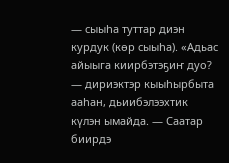— сыыһа туттар диэн курдук (көр сыыһа). «Адьас айыыга киирбэтэҕиҥ дуо? — дириэктэр кыыһырбыта ааһан, дьиибэлээхтик күлэн ымайда. — Саатар биирдэ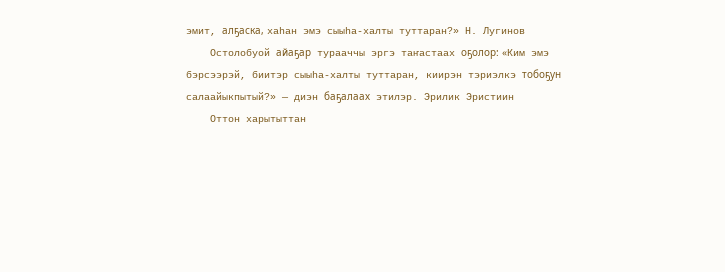эмит, алҕаска, хаһан эмэ сыыһа-халты туттаран?» Н. Лугинов
    Остолобуой айаҕар турааччы эргэ таҥастаах оҕолор: «Ким эмэ бэрсээрэй, биитэр сыыһа-халты туттаран, киирэн тэриэлкэ тобоҕун салаайыкпытый?» — диэн баҕалаах этилэр. Эрилик Эристиин
    Оттон харытыттан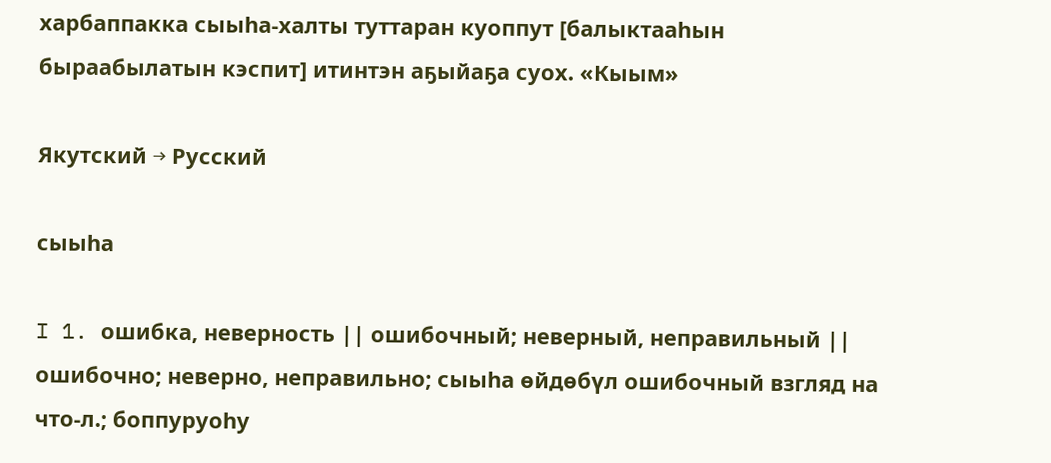харбаппакка сыыһа-халты туттаран куоппут [балыктааһын быраабылатын кэспит] итинтэн аҕыйаҕа суох. «Кыым»

Якутский → Русский

сыыһа

I 1. ошибка, неверность || ошибочный; неверный, неправильный || ошибочно; неверно, неправильно; сыыһа өйдөбүл ошибочный взгляд на что-л.; боппуруоһу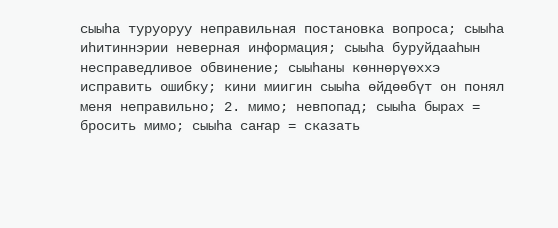сыыһа туруоруу неправильная постановка вопроса; сыыһа иһитиннэрии неверная информация; сыыһа буруйдааһын несправедливое обвинение; сыыһаны көннөрүөххэ исправить ошибку; кини миигин сыыһа өйдөөбүт он понял меня неправильно; 2. мимо; невпопад; сыыһа бырах = бросить мимо; сыыһа саҥар = сказать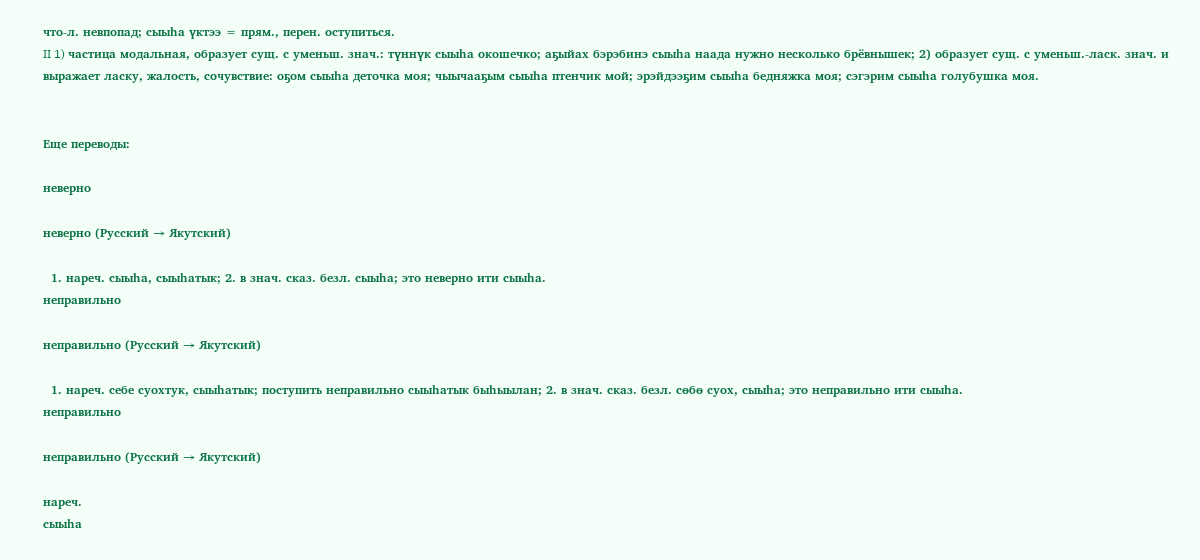что-л. невпопад; сыыһа үктээ = прям., перен. оступиться.
II 1) частица модальная, образует сущ. с уменьш. знач.: түннүк сыыһа окошечко; аҕыйах бэрэбинэ сыыһа наада нужно несколько брёвнышек; 2) образует сущ. с уменьш.-ласк. знач. и выражает ласку, жалость, сочувствие: оҕом сыыһа деточка моя; чыычааҕым сыыһа птенчик мой; эрэйдээҕим сыыһа бедняжка моя; сэгэрим сыыһа голубушка моя.


Еще переводы:

неверно

неверно (Русский → Якутский)

  1. нареч. сыыһа, сыыһатык; 2. в знач. сказ. безл. сыыһа; это неверно ити сыыһа.
неправильно

неправильно (Русский → Якутский)

  1. нареч. себе суохтук, сыыһатык; поступить неправильно сыыһатык быһыылан; 2. в знач. сказ. безл. сөбө суох, сыыһа; это неправильно ити сыыһа.
неправильно

неправильно (Русский → Якутский)

нареч.
сыыһа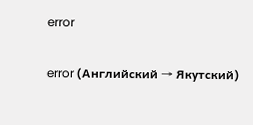error

error (Английский → Якутский)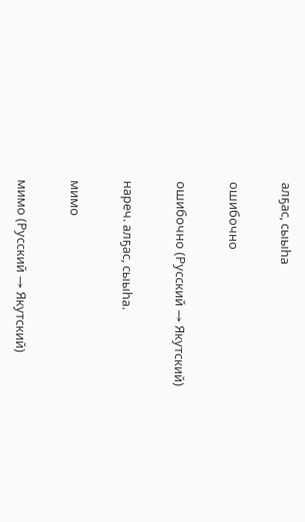алҕас, сыыһа

ошибочно

ошибочно (Русский → Якутский)

нареч. алҕас, сыыһа.

мимо

мимо (Русский → Якутский)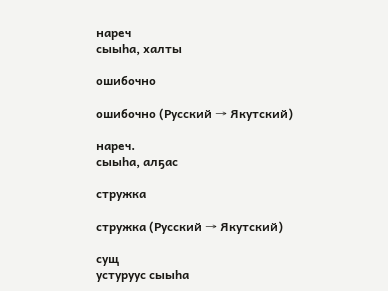нареч
сыыһа, халты

ошибочно

ошибочно (Русский → Якутский)

нареч.
сыыһа, алҕас

стружка

стружка (Русский → Якутский)

сущ
устуруус сыыһа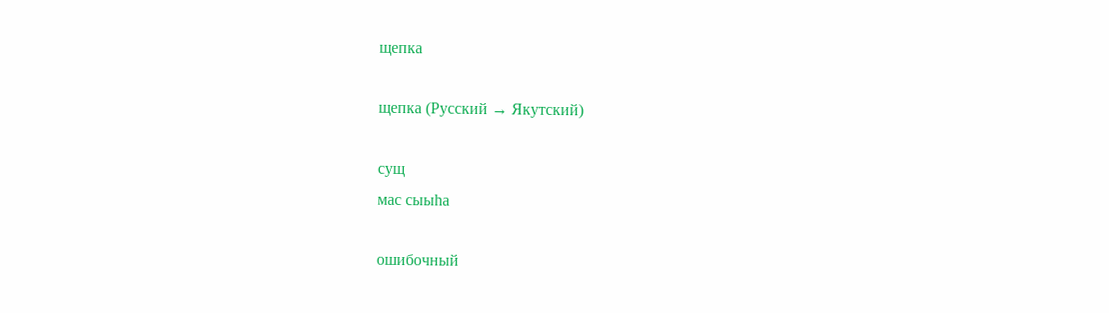щепка

щепка (Русский → Якутский)

сущ
мас сыыһа

ошибочный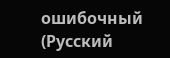ошибочный (Русский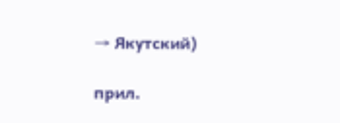→ Якутский)

прил.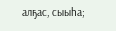алҕас, сыыһа;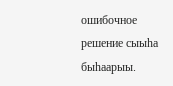ошибочное решение сыыһа быһаарыы.